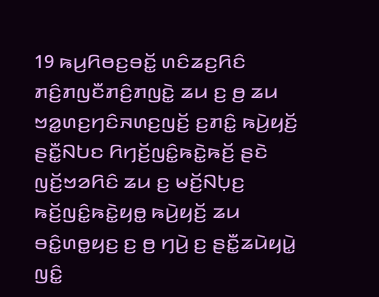19 ꤒꤣ꤬ꤖꤥꤢ꤬ꤋꤢꤩ꤭ ꤛꤢꤨꤘꤢ꤬ꤖꤢꤨ ꤊꤢꤨ꤬ꤊꤜꤢꤪꤊꤢꤨ꤬ꤊꤜꤢꤧ꤭ ꤘꤣ ꤢ꤬ ꤥ꤬ ꤘꤣ ꤠꤤ꤭ꤛꤢ꤬ꤚꤢꤨꤏꤛꤢ꤬ꤜꤢꤩ꤬ ꤢ꤬ꤊꤢꤨ꤭ ꤒꤣꤧ꤬ꤟꤢꤩ꤬ ꤔꤢꤪ꤭ꤡꤝꤢ ꤖꤚꤢꤩ꤬ꤜꤢꤨ꤭ꤒꤢꤧ꤭ꤒꤢꤩ꤬ ꤔꤢꤧ ꤜꤢꤩ꤬ꤠꤤꤖꤢꤨ ꤘꤣ ꤢ꤬ ꤗꤢꤩ꤬ꤡꤝ꤫ꤢ꤬ ꤒꤢꤩ꤬ꤜꤢꤨ꤭ꤒꤢꤧ꤭ꤟꤥ꤭ ꤒꤣꤧ꤬ꤟꤢꤩ꤬ ꤘꤣ ꤋꤢꤨ꤭ꤛꤥ꤭ꤟꤢ꤬ ꤢ꤬ ꤥ꤬ ꤚꤣꤧ꤬ ꤢ꤬ ꤔꤢꤪ꤭ꤘꤣꤧꤟꤣꤧ꤭ ꤜꤢꤨ꤭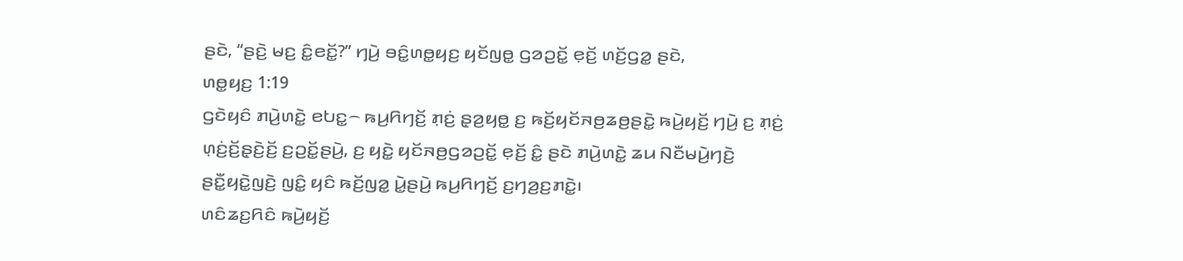ꤔꤢꤧ, “ꤔꤢꤧ꤬ ꤗꤢ꤬ ꤢꤨ꤭ꤕꤢꤩ꤭?” ꤚꤣꤧ꤬ ꤋꤢꤨ꤭ꤛꤥ꤭ꤟꤢ꤬ ꤟꤢꤩꤜꤥ꤭ ꤞꤤꤑꤢꤩ꤭ ꤕ꤫ꤢꤩ꤬ ꤛꤢꤩ꤬ꤞꤤ꤭ ꤔꤢꤧ,
ꤛꤥ꤭ꤟꤢ꤬ 1:19
ꤞꤢꤧꤟꤢꤨ ꤊꤣꤧ꤬ꤛꤢꤧ꤭ ꤕꤝꤢ꤭꤮ ꤒꤣ꤬ꤖꤚꤢꤩ꤬ ꤊ꤫ꤢꤦ꤬ ꤔ꤫ꤤ꤬ꤟꤥ꤭ ꤢ꤬ ꤒꤢꤩ꤬ꤟꤢꤩꤏꤥ꤬ꤘꤥ꤬ꤔꤢꤧ꤭ ꤒꤣꤧ꤬ꤟꤢꤩ꤬ ꤚꤣꤧ꤬ ꤢ꤬ ꤊ꤫ꤢꤦ꤬ ꤛ꤫ꤢꤦ꤬ꤢꤩ꤬ꤔ꤫ꤢꤧ꤬ꤢꤩ꤬ ꤢ꤬ꤑꤢꤩ꤭ꤔꤣꤧ꤬, ꤢ꤬ ꤟꤢꤧ꤭ ꤟꤢꤩꤏꤥ꤬ꤞꤤꤑꤢꤩ꤭ ꤕ꤫ꤢꤩ꤬ ꤢꤨ꤭ ꤔꤢꤧ ꤊꤣꤧ꤬ꤛꤢꤧ꤭ ꤘꤣ ꤡꤢꤪꤗꤣꤧ꤬ꤚꤢꤧ꤬ ꤔꤢꤪ꤭ꤟꤢꤧ꤭ꤜꤢꤧ꤬ ꤜꤢꤨ꤭ ꤟꤢꤨ ꤒꤢꤩ꤬ꤜꤤ꤭ ꤣꤧ꤭ꤔꤣꤧ꤬ ꤒꤣ꤬ꤖꤚꤢꤩ꤬ ꤢ꤬ꤚꤤ꤬ꤢ꤬ꤊꤢꤧ꤭꤯
ꤛꤢꤨꤘꤢ꤬ꤖꤢꤨ ꤒꤣꤧ꤬ꤟꤢꤩ꤬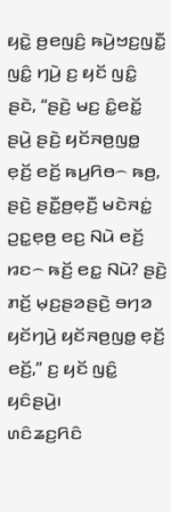ꤟꤢꤧ꤭ ꤥ꤬ꤕꤜꤢꤨ꤬ ꤒꤣꤧ꤬ꤠꤢ꤬ꤜꤢꤪ꤭ ꤜꤢꤨ꤭ ꤚꤣꤧ꤬ ꤢ꤬ ꤟꤢꤩ ꤜꤢꤨ꤭ ꤔꤢꤧ, “ꤔꤢꤧ꤬ ꤗꤢ꤬ ꤢꤨ꤭ꤕꤢꤩ꤭ ꤔꤣꤧ꤬ ꤔꤢꤧ꤬ ꤟꤢꤩꤏꤥ꤬ꤜꤥ꤭ ꤕ꤫ꤢꤩ꤬ ꤕꤢꤩ꤬ ꤒꤣ꤬ꤖꤥ꤮ ꤒꤥ꤬, ꤔꤢꤧ꤬ ꤔꤢꤪ꤭ꤥ꤬ꤕ꤫ꤢꤪ꤬ ꤗꤢꤧꤏꤢꤦ꤭ ꤑꤢ꤭ꤕ꤫ꤥ꤬ ꤕꤢ꤬ ꤡꤣꤧ ꤕꤢꤩ꤬ ꤙꤢ꤮ ꤒꤢꤩ꤬ ꤕꤢ꤭ ꤡꤣꤧ? ꤔꤢꤧ꤬ ꤊꤢꤩ꤬ ꤗ꤫ꤢ꤬ꤔꤤꤔꤢꤧ꤬ ꤋꤚꤤ ꤟꤢꤩꤚꤣꤧ꤬ ꤟꤢꤩꤏꤥ꤬ꤜꤥ꤭ ꤕ꤫ꤢꤩ꤬ ꤕꤢꤩ꤬,” ꤢ꤬ ꤟꤢꤩ ꤜꤢꤨ꤭ ꤟꤢꤨꤔꤣꤧ꤬꤯
ꤛꤢꤨꤘꤢ꤬ꤖꤢꤨ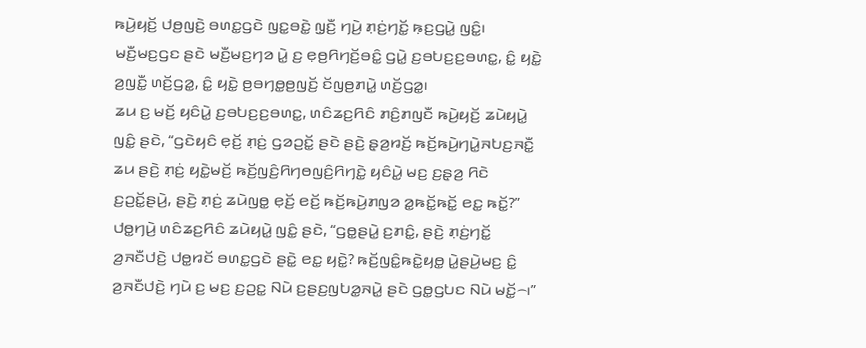ꤒꤣꤧ꤬ꤟꤢꤩ꤬ ꤓꤥ꤬ꤜꤢꤧ꤬ ꤋꤛꤢ꤭ꤞꤢꤧ ꤜꤢ꤭ꤋꤢꤧ꤭ ꤜ꤫ꤢꤪ꤬ ꤚꤣꤧ꤬ ꤊ꤫ꤢꤦ꤬ꤚꤢꤩ꤭ ꤒ꤫ꤢ꤬ꤞꤣꤧ꤭ ꤜꤢꤨ꤭꤯
ꤗꤢꤪ꤬ꤗꤢ꤬ꤞꤢ ꤔꤢꤧ ꤗꤢꤪ꤬ꤗꤢ꤬ꤚꤤ ꤣꤧ꤭ ꤢ꤬ ꤕ꤫ꤥ꤬ꤖꤚꤢꤩ꤬ꤋꤢꤨ꤭ ꤞꤣꤧ꤭ ꤢ꤬ꤋꤝꤢ꤬ꤢ꤬ꤋꤛꤢ꤭, ꤢꤨ꤭ ꤟꤢꤧ꤭ ꤤ꤬ꤜꤢꤪ꤭ ꤛꤢꤩ꤬ꤞꤤ꤭, ꤢꤨ꤭ ꤟꤢꤧ꤭ ꤥ꤬ꤋꤚꤥ꤭ꤥ꤬ꤜꤢꤩ꤬ ꤢꤩꤜꤥ꤬ꤊꤣꤧ꤭ ꤛꤢꤩ꤬ꤞꤤ꤭꤯
ꤘꤣ ꤢ꤬ ꤗꤢꤩ꤬ ꤟꤢꤨꤣꤧ꤭ ꤢ꤬ꤋꤝꤢ꤬ꤢ꤬ꤋꤛꤢ꤭, ꤛꤢꤨꤘꤢ꤬ꤖꤢꤨ ꤊꤢꤨ꤬ꤊꤜꤢꤪ ꤒꤣꤧ꤬ꤟꤢꤩ꤬ ꤘꤣꤧꤟꤣꤧ꤭ ꤜꤢꤨ꤭ ꤔꤢꤧ, “ꤞꤢꤧꤟꤢꤨ ꤕ꤫ꤢꤩ꤬ ꤊ꤫ꤢꤦ꤬ ꤞꤤꤑꤢꤩ꤭ ꤔꤢꤧ ꤔꤢꤧ꤬ ꤔ꤫ꤤ꤬ꤙꤢꤩ꤬ ꤒꤢꤩ꤬ꤒꤣꤧ꤬ꤚꤣꤧ꤭ꤏꤝꤢ꤬ꤏꤢꤪ꤭ ꤘꤣ ꤔꤢꤧ꤬ ꤊ꤫ꤢꤦ꤬ ꤟꤢꤧ꤭ꤗꤢꤩ꤬ ꤒꤢꤩ꤬ꤜꤢꤨ꤬ꤖꤚꤥꤜꤢꤨ꤬ꤖꤚꤢꤧ꤭ ꤟꤢꤨꤣꤧ꤭ ꤗꤢ꤬ ꤢ꤬ꤔ꤫ꤤ꤬ ꤖꤢꤧ ꤢ꤬ꤑꤢꤩ꤭ꤔꤣꤧ꤬, ꤔꤢꤧ꤬ ꤊ꤫ꤢꤦ꤬ ꤘꤣꤧꤜꤥ꤭ ꤕ꤫ꤢꤩ꤬ ꤕꤢꤩ꤬ ꤒꤢꤩ꤬ꤒꤣꤧ꤬ꤊꤜꤤ ꤤ꤭ꤒꤢꤩ꤭ꤒꤢꤩ꤭ ꤕꤢ꤭ ꤒꤢꤩ꤭?”
ꤓꤥ꤭ꤚꤣꤧ꤬ ꤛꤢꤨꤘꤢ꤬ꤖꤢꤨ ꤘꤣꤧꤟꤣꤧ꤭ ꤜꤢꤨ꤭ ꤔꤢꤧ, “ꤞꤥ꤭ꤔꤣꤧ꤭ ꤢ꤬ꤊꤢꤨ꤭, ꤔꤢꤧ꤬ ꤊ꤫ꤢꤦ꤬ꤚꤢꤩ꤭ ꤤ꤬ꤏꤢꤪꤓꤢꤧ꤬ ꤓꤥ꤭ꤙꤢꤩ ꤋꤛꤢ꤭ꤞꤢꤧ ꤔꤢꤧ꤭ ꤕꤢ꤭ ꤟꤢꤧ꤭? ꤒꤢꤩ꤬ꤜꤢꤨ꤭ꤒꤢꤧ꤭ꤟꤥ꤭ ꤣꤧ꤭ꤔꤣꤧ꤬ꤗꤢ꤬ ꤢꤨ꤭ ꤤ꤬ꤏꤢꤪꤓꤢꤧ꤬ ꤚꤣꤧ ꤢ꤬ ꤗꤢ꤬ ꤢ꤬ꤑꤢ꤭ ꤡꤣꤧ ꤢ꤬ꤔꤢ꤬ꤜꤝꤤ꤭ꤏꤣꤧ꤭ ꤔꤢꤧ ꤞꤥ꤭ꤞꤝꤢ ꤡꤣꤧ ꤗꤢꤩ꤭꤮꤯”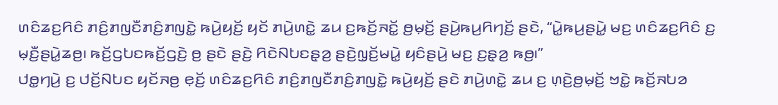ꤛꤢꤨꤘꤢ꤬ꤖꤢꤨ ꤊꤢꤨ꤬ꤊꤜꤢꤪꤊꤢꤨ꤬ꤊꤜꤢꤧ꤭ ꤒꤣꤧ꤬ꤟꤢꤩ꤬ ꤟꤢꤩ ꤊꤣꤧ꤬ꤛꤢꤧ꤭ ꤘꤣ ꤢ꤬ꤒꤢꤩ꤬ꤏꤢꤩ꤭ ꤥ꤬ꤗ꤫ꤢꤩ꤬ ꤔꤣꤧ꤬ꤒꤣ꤬ꤖꤚꤢꤩ꤬ ꤔꤢꤧ, “ꤣꤧ꤭ꤒꤣ꤬ꤔꤣꤧ꤭ ꤗꤢ꤬ ꤛꤢꤨꤘꤢ꤬ꤖꤢꤨ ꤢ꤬ ꤗ꤫ꤢꤪ꤬ꤔꤣꤧ꤭ꤘꤥ꤬꤯ ꤒꤢꤩ꤬ꤞꤝꤢꤒꤢꤩ꤬ꤞꤢꤧ꤬ ꤥ꤬ ꤔꤢꤧ ꤔꤢꤧ꤬ ꤖꤢꤧꤡꤝꤢꤔ꤫ꤤ꤬ ꤔꤢꤧ꤬ꤜ꤫ꤢꤩ꤬ꤗꤣꤧ꤭ ꤟꤢꤨꤔꤣꤧ꤬ ꤗꤢ꤬ ꤢ꤬ꤔ꤫ꤤ꤬ ꤒꤥ꤬꤯”
ꤓꤥ꤭ꤚꤣꤧ꤬ ꤢ꤬ ꤓꤢꤩ꤬ꤡꤝꤢ ꤟꤢꤩꤏꤥ꤬ ꤕ꤫ꤢꤩ꤬ ꤛꤢꤨꤘꤢ꤬ꤖꤢꤨ ꤊꤢꤨ꤬ꤊꤜꤢꤪꤊꤢꤨ꤬ꤊꤜꤢꤧ꤭ ꤒꤣꤧ꤬ꤟꤢꤩ꤬ ꤔꤢꤧ ꤊꤣꤧ꤬ꤛꤢꤧ꤭ ꤘꤣ ꤢ꤬ ꤛ꤫ꤢꤧ꤬ꤥ꤬ꤗ꤫ꤢꤩ꤬ ꤠꤢꤧ꤭ ꤒꤢꤩ꤬ꤏꤝꤤ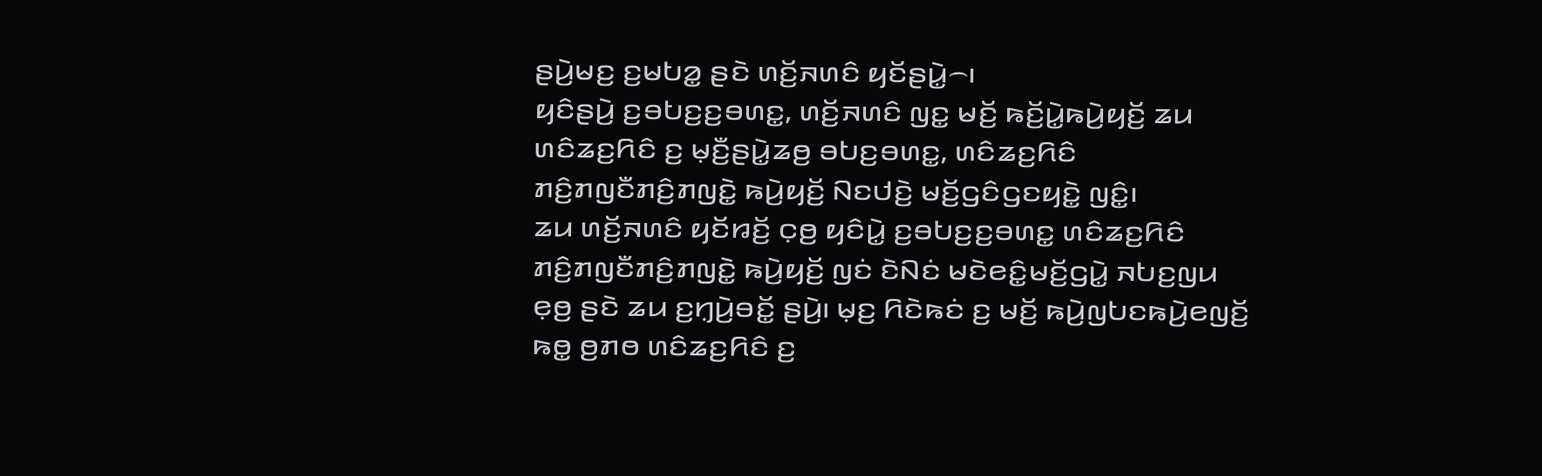ꤔꤣꤧ꤬ꤗꤢ꤬ ꤢ꤬ꤗꤝꤤ꤭ ꤔꤢꤧ ꤛꤢꤩ꤬ꤏꤛꤢꤨ ꤟꤢꤩꤔꤣꤧ꤭꤮꤯
ꤟꤢꤨꤔꤣꤧ꤬ ꤢ꤬ꤋꤝꤢ꤬ꤢ꤬ꤋꤛꤢ꤭, ꤛꤢꤩ꤬ꤏꤛꤢꤨ ꤜꤢ꤭ ꤗꤢꤩ꤬ ꤒꤢꤩ꤬ꤣꤧ꤭ꤒꤣꤧ꤬ꤟꤢꤩ꤬ ꤘꤣ ꤛꤢꤨꤘꤢ꤬ꤖꤢꤨ ꤢ꤬ ꤗ꤫ꤢꤪ꤬ꤔꤣꤧ꤭ꤘꤥ꤬ ꤋꤝꤢ꤬ꤋꤛꤢ꤭, ꤛꤢꤨꤘꤢ꤬ꤖꤢꤨ ꤊꤢꤨ꤬ꤊꤜꤢꤪꤊꤢꤨ꤬ꤊꤜꤢꤧ꤭ ꤒꤣꤧ꤬ꤟꤢꤩ꤬ ꤡꤢꤓꤢꤧ꤬ ꤗꤢꤩ꤬ꤞꤢꤨꤞꤢꤟꤢꤧ꤭ ꤜꤢꤨ꤭꤯
ꤘꤣ ꤛꤢꤩ꤬ꤏꤛꤢꤨ ꤟꤢꤩꤙꤢꤩ꤬ ꤍ꤫ꤥ꤬ ꤟꤢꤨꤣꤧ꤭ ꤢ꤬ꤋꤝꤢ꤬ꤢ꤬ꤋꤛꤢ꤭ ꤛꤢꤨꤘꤢ꤬ꤖꤢꤨ ꤊꤢꤨ꤬ꤊꤜꤢꤪꤊꤢꤨ꤬ꤊꤜꤢꤧ꤭ ꤒꤣꤧ꤬ꤟꤢꤩ꤬ ꤜꤢꤦ ꤢꤧꤡꤢꤦ ꤗꤢꤧꤕꤢꤨ꤭ꤗꤢꤩ꤬ꤞꤣꤧ꤭ ꤏꤝꤢ꤬ꤜꤣ ꤕ꤫ꤥ꤬ ꤔꤢꤧ ꤘꤣ ꤢ꤬ꤚ꤫ꤣꤧ꤬ꤋꤢꤩ꤭ ꤔꤣꤧ꤬꤯ ꤗ꤫ꤢ꤬ ꤖꤢꤧꤒꤢꤦ ꤢ꤬ ꤗꤢꤩ꤬ ꤒꤣꤧ꤬ꤜꤝꤢꤒꤣꤧ꤬ꤕꤜꤢꤩ꤬ ꤒꤥ꤭ ꤥ꤬ꤊꤥ ꤛꤢꤨꤘꤢ꤬ꤖꤢꤨ ꤢ꤬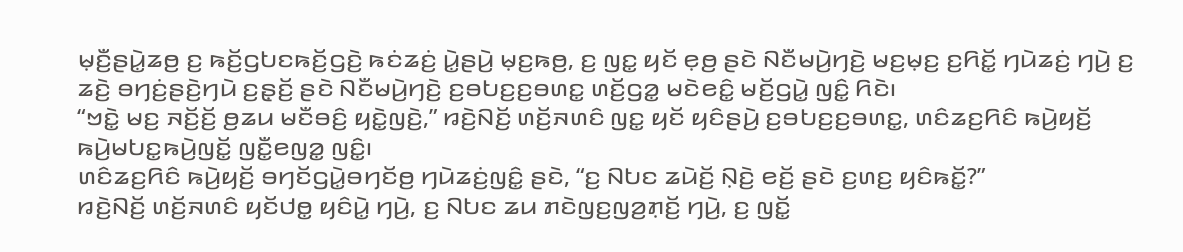ꤗ꤫ꤢꤪ꤬ꤔꤣꤧ꤭ꤘꤥ꤬ ꤢ꤬ ꤒꤢꤩ꤬ꤞꤝꤢꤒꤢꤩ꤬ꤞꤢꤧ꤬ ꤒꤢꤦꤘꤢꤦ꤬ ꤣꤧ꤭ꤔꤣꤧ꤬ ꤗ꤫ꤢ꤬ꤒꤥ꤬, ꤢ꤬ ꤜꤢ꤭ ꤟꤢꤩ ꤕ꤫ꤥ꤬ ꤔꤢꤧ ꤡꤢꤪꤗꤣꤧ꤬ꤚꤢꤧ꤬ ꤗꤢ꤬ꤗ꤫ꤢ꤬ ꤢ꤬ꤖꤢꤩ꤭ ꤚꤣꤧꤘꤢꤦ꤬ ꤚꤣꤧ꤬ ꤢ꤬ ꤘꤢꤧ꤬ ꤋꤚꤢꤦ꤬ꤔꤢꤧ꤬ꤚꤣꤧ ꤢ꤬ꤔ꤫ꤢꤩ꤬ ꤔꤢꤧ ꤡꤢꤪꤗꤣꤧ꤬ꤚꤢꤧ꤬ ꤢ꤬ꤋꤝꤢ꤬ꤢ꤬ꤋꤛꤢ꤭ ꤛꤢꤩ꤬ꤞꤤ꤭ ꤗꤢꤧꤕꤢꤨ꤭ ꤗꤢꤩ꤬ꤞꤣꤧ꤭ ꤜꤢꤨ꤭ ꤖꤢꤧ꤯
“ꤠꤢꤧ꤭ ꤗꤢ꤬ ꤏꤢꤩ꤬ꤢꤩ꤬ ꤥ꤬ꤘꤣ ꤗꤢꤪꤋꤢꤨ꤬ ꤟꤢꤧ꤭ꤜꤢꤧ꤬,” ꤙꤢꤧ꤬ꤡꤢꤩ꤬ ꤛꤢꤩ꤬ꤏꤛꤢꤨ ꤜꤢ꤭ ꤟꤢꤩ ꤟꤢꤨꤔꤣꤧ꤬ ꤢ꤬ꤋꤝꤢ꤬ꤢ꤬ꤋꤛꤢ꤭, ꤛꤢꤨꤘꤢ꤬ꤖꤢꤨ ꤒꤣꤧ꤬ꤟꤢꤩ꤬ ꤒꤣꤧ꤬ꤗꤝꤢ꤭ꤒꤣꤧ꤬ꤜꤢꤩ꤭ ꤜꤢꤪ꤭ꤕꤜꤤ꤭ ꤜꤢꤨ꤭꤯
ꤛꤢꤨꤘꤢ꤬ꤖꤢꤨ ꤒꤣꤧ꤬ꤟꤢꤩ꤬ ꤋꤚꤢꤩꤞꤣꤧ꤭ꤋꤚꤢꤩꤥ꤬ ꤚꤣꤧꤘꤢꤦ꤬ꤜꤢꤨ꤭ ꤔꤢꤧ, “ꤢ꤬ ꤡꤝꤢ ꤘꤣꤧꤢꤩ꤬ ꤡ꤫ꤢꤧ꤬ ꤕꤢꤩ꤬ ꤔꤢꤧ ꤢ꤬ꤛꤢ꤬ ꤟꤢꤨꤒꤢꤩ꤭?”
ꤙꤢꤧ꤬ꤡꤢꤩ꤬ ꤛꤢꤩ꤬ꤏꤛꤢꤨ ꤟꤢꤩꤓꤥ꤭ ꤟꤢꤨꤣꤧ꤭ ꤚꤣꤧ꤬, ꤢ꤬ ꤡꤝꤢ ꤘꤣ ꤊꤢꤧꤜꤢ꤬ꤜꤤ꤬ꤊ꤫ꤢꤩ꤬ ꤚꤣꤧ꤬, ꤢ꤬ ꤜꤢꤩ꤭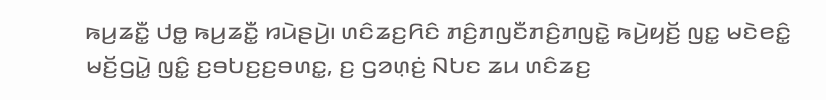ꤒꤣ꤬ꤘꤢꤪ꤭ ꤓꤥ꤭ ꤒꤣ꤬ꤘꤢꤪ꤭ ꤙꤣꤧꤔꤣꤧ꤬꤯ ꤛꤢꤨꤘꤢ꤬ꤖꤢꤨ ꤊꤢꤨ꤬ꤊꤜꤢꤪꤊꤢꤨ꤬ꤊꤜꤢꤧ꤭ ꤒꤣꤧ꤬ꤟꤢꤩ꤬ ꤜꤢ꤭ ꤗꤢꤧꤕꤢꤨ꤭ ꤗꤢꤩ꤬ꤞꤣꤧ꤭ ꤜꤢꤨ꤭ ꤢ꤬ꤋꤝꤢ꤬ꤢ꤬ꤋꤛꤢ꤭, ꤢ꤬ ꤞꤤꤛ꤫ꤢꤦ꤬ ꤡꤝꤢ ꤘꤣ ꤛꤢꤨꤘꤢ꤬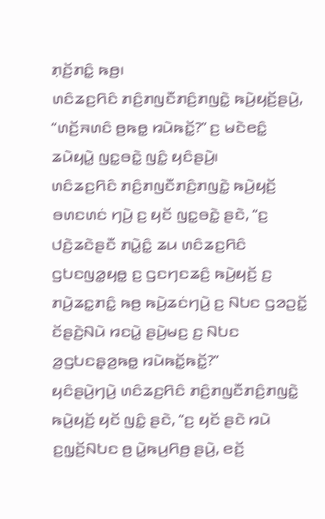ꤊ꤫ꤢꤩ꤬ꤊꤢꤨ꤭ ꤒꤥ꤬꤯
ꤛꤢꤨꤘꤢ꤬ꤖꤢꤨ ꤊꤢꤨ꤬ꤊꤜꤢꤪꤊꤢꤨ꤬ꤊꤜꤢꤧ꤭ ꤒꤣꤧ꤬ꤟꤢꤩ꤬ꤔꤣꤧ꤬, “ꤛꤢꤩ꤬ꤏꤛꤢꤨ ꤥ꤬ꤒꤥ꤭ ꤙꤣꤧꤒꤢꤩ꤭?” ꤢ꤬ ꤗꤢꤧꤕꤢꤨ꤭ ꤘꤣꤧꤟꤣꤧ꤭ ꤜꤢ꤭ꤋꤢꤧ꤭ ꤜꤢꤨ꤭ ꤟꤢꤨꤔꤣꤧ꤬꤯
ꤛꤢꤨꤘꤢ꤬ꤖꤢꤨ ꤊꤢꤨ꤬ꤊꤜꤢꤪꤊꤢꤨ꤬ꤊꤜꤢꤧ꤭ ꤒꤣꤧ꤬ꤟꤢꤩ꤬ ꤋꤛꤢꤛꤢꤦ ꤚꤣꤧ꤬ ꤢ꤬ ꤟꤢꤩ ꤜꤢ꤭ꤋꤢꤧ꤭ ꤔꤢꤧ, “ꤢ꤬ ꤓꤢꤧ꤬ꤘꤢꤧꤔꤢꤪ ꤊꤣꤧ꤭ꤢꤨ꤭ ꤘꤣ ꤛꤢꤨꤘꤢ꤬ꤖꤢꤨ ꤞꤝꤢꤜꤤ꤭ꤟꤥ꤭ ꤢ꤬ ꤞꤢꤚꤢꤘꤢꤨ꤬ ꤒꤣꤧ꤬ꤟꤢꤩ꤬ ꤢ꤬ ꤊꤣꤧ꤬ꤘꤢ꤭ꤊꤢꤨ꤭ ꤒꤥ꤬ ꤒꤣꤧ꤬ꤘꤢꤦꤚꤣꤧ꤬ ꤢ꤬ ꤡꤝꤢ ꤞꤤꤑꤢꤩ꤭ ꤢꤩꤔꤢꤧ꤬ꤡꤣꤧ ꤙꤢꤣꤧ꤭ ꤔꤣꤧ꤬ꤗꤢ꤬ ꤢ꤬ ꤡꤝꤢ ꤤ꤬ꤞꤝꤢꤔ꤫ꤤ꤬ꤒꤥ꤭ ꤙꤣꤧꤒꤢꤩ꤭ꤒꤢꤩ꤭?”
ꤟꤢꤨꤔꤣꤧ꤬ꤚꤣꤧ꤬ ꤛꤢꤨꤘꤢ꤬ꤖꤢꤨ ꤊꤢꤨ꤬ꤊꤜꤢꤪꤊꤢꤨ꤬ꤊꤜꤢꤧ꤭ ꤒꤣꤧ꤬ꤟꤢꤩ꤬ ꤟꤢꤩ ꤜꤢꤨ꤭ ꤔꤢꤧ, “ꤢ꤬ ꤟꤢꤩ ꤔꤢꤧ ꤙꤣꤧ ꤢ꤬ꤜ꤫ꤢꤩ꤬ꤡꤝꤢ ꤥ꤬ ꤣꤧ꤭ꤒꤣ꤬ꤖꤥ꤬ ꤔꤣꤧ꤬, ꤕꤢꤩ꤬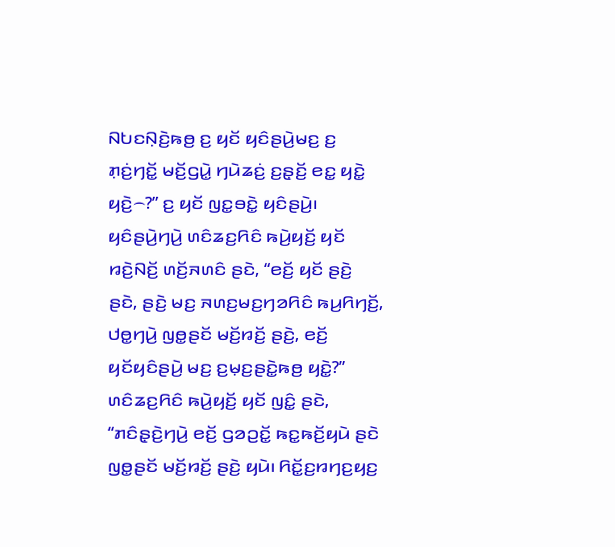ꤡꤝꤢꤡ꤫ꤢꤧ꤬ꤒꤥ꤬ ꤢ꤬ ꤟꤢꤩ ꤟꤢꤨꤔꤣꤧ꤬ꤗꤢ꤬ ꤢ꤬ ꤊ꤫ꤢꤦ꤬ꤚꤢꤩ꤭ ꤗꤢꤩ꤬ꤞꤣꤧ꤭ ꤚꤣꤧꤘꤢꤦ꤬ ꤢ꤬ꤔ꤫ꤢꤩ꤬ ꤕꤢ꤭ ꤟꤢꤧ꤭ ꤟꤢꤧ꤬꤮?” ꤢ꤬ ꤟꤢꤩ ꤜꤢ꤭ꤋꤢꤧ꤭ ꤟꤢꤨꤔꤣꤧ꤬꤯
ꤟꤢꤨꤔꤣꤧ꤬ꤚꤣꤧ꤬ ꤛꤢꤨꤘꤢ꤬ꤖꤢꤨ ꤒꤣꤧ꤬ꤟꤢꤩ꤬ ꤟꤢꤩ ꤙꤢꤧ꤬ꤡꤢꤩ꤬ ꤛꤢꤩ꤬ꤏꤛꤢꤨ ꤔꤢꤧ, “ꤕꤢꤩ꤬ ꤟꤢꤩ ꤔꤢꤧ꤬ ꤔꤢꤧ, ꤔꤢꤧ꤬ ꤗꤢ꤬ ꤏꤛꤢ꤬ꤗꤢ꤬ꤚꤤꤖꤢꤨ ꤒꤣ꤬ꤖꤚꤢꤩ꤬, ꤓꤥ꤭ꤚꤣꤧ꤬ ꤜꤥ꤭ꤔꤢꤩ ꤗꤢꤩ꤬ꤙꤢꤩ꤬ ꤔꤢꤧ꤬, ꤕꤢꤩ꤬ ꤟꤢꤩꤟꤢꤨꤔꤣꤧ꤬ ꤗꤢ꤬ ꤢ꤬ꤗ꤫ꤢ꤬ꤔꤢꤧ꤭ꤒꤥ꤬ ꤟꤢꤧ꤭?”
ꤛꤢꤨꤘꤢ꤬ꤖꤢꤨ ꤒꤣꤧ꤬ꤟꤢꤩ꤬ ꤟꤢꤩ ꤜꤢꤨ꤭ ꤔꤢꤧ, “ꤊꤢꤨꤔ꤫ꤢꤧ꤬ꤚꤣꤧ꤬ ꤕꤢꤩ꤬ ꤞꤤꤑꤢꤩ꤭ ꤒꤢ꤭ꤒꤢꤩ꤬ꤟꤣꤧ ꤔꤢꤧ ꤜꤥ꤭ꤔꤢꤩ ꤗꤢꤩ꤬ꤙꤢꤩ꤬ ꤔꤢꤧ꤬ ꤟꤣꤧ꤯ ꤖꤢꤩ꤭ꤢ꤬ꤙꤚꤢ꤬ꤟꤢ꤬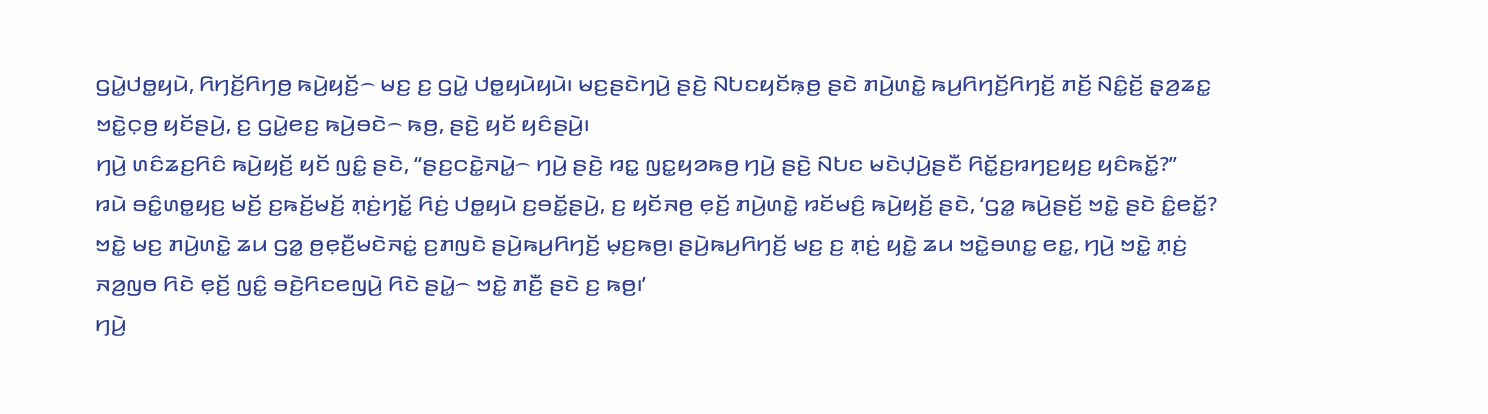ꤞꤣꤧ꤭ꤓꤥ꤭ꤟꤣꤧ, ꤖꤚꤢꤩ꤬ꤖꤚꤥ꤬ ꤒꤣꤧ꤬ꤟꤢꤩ꤬꤮ ꤗꤢ꤬ ꤢ꤬ ꤞꤣꤧ꤭ ꤓꤥ꤭ꤟꤣꤧꤟꤣꤧ꤯ ꤗꤢ꤬ꤔꤢꤧꤚꤣꤧ꤬ ꤔꤢꤧ꤬ ꤡꤝꤢꤟꤢꤩꤒ꤫ꤥ꤬ ꤔꤢꤧ ꤊꤣꤧ꤬ꤛꤢꤧ꤭ ꤒꤣ꤬ꤖꤚꤢꤩ꤬ꤖꤚꤢꤩ꤬ ꤊꤢꤩ꤬ ꤡꤢꤨ꤭ꤢꤩ꤬ ꤔ꤫ꤤ꤬ꤘꤢ꤭ ꤠꤢꤧ꤭ꤍ꤫ꤥ꤬ ꤟꤢꤩꤔꤣꤧ꤬, ꤢ꤬ ꤞꤣꤧ꤭ꤕꤢ꤬ ꤒꤣꤧ꤬ꤋꤢꤧ꤮ ꤒꤥ꤬, ꤔꤢꤧ꤬ ꤟꤢꤩ ꤟꤢꤨꤔꤣꤧ꤬꤯
ꤚꤣꤧ꤬ ꤛꤢꤨꤘꤢ꤬ꤖꤢꤨ ꤒꤣꤧ꤬ꤟꤢꤩ꤬ ꤟꤢꤩ ꤜꤢꤨ꤭ ꤔꤢꤧ, “ꤔꤢ꤬ꤍꤢꤧ꤭ꤏꤣꤧ꤭꤮ ꤚꤣꤧ꤬ ꤔꤢꤧ꤬ ꤙꤢ꤭ ꤜꤢ꤭ꤟꤤꤒꤥ꤬ ꤚꤣꤧ꤬ ꤔꤢꤧ꤬ ꤡꤝꤢ ꤗꤢꤧꤓ꤫ꤣꤧ꤬ꤔꤢꤪ ꤖꤢꤩ꤭ꤢ꤬ꤙꤚꤢ꤬ꤟꤢ꤬ ꤟꤢꤨꤒꤢꤩ꤭?”
ꤙꤣꤧ ꤋꤢꤨ꤭ꤛꤥ꤭ꤟꤢ꤬ ꤗꤢꤩ꤬ ꤢ꤬ꤒꤢꤩ꤬ꤗꤢꤩ꤬ ꤊ꤫ꤢꤦ꤬ꤚꤢꤩ꤭ ꤖꤢꤦ꤬ ꤓꤥ꤭ꤟꤣꤧ ꤢ꤬ꤋꤢꤩ꤭ꤔꤣꤧ꤬, ꤢ꤬ ꤟꤢꤩꤏꤥ꤬ ꤕ꤫ꤢꤩ꤬ ꤊꤣꤧ꤬ꤛꤢꤧ꤭ ꤙꤢꤩꤗꤢꤨ꤬ ꤒꤣꤧ꤬ꤟꤢꤩ꤬ ꤔꤢꤧ, ‘ꤞꤤ꤭ ꤒꤣꤧ꤬ꤔꤢꤩ꤬ ꤠꤢꤧ꤭ ꤔꤢꤧ ꤢꤨ꤭ꤕꤢꤩ꤭? ꤠꤢꤧ꤭ ꤗꤢ꤬ ꤊꤣꤧ꤬ꤛꤢꤧ꤭ ꤘꤣ ꤞꤤ꤭ ꤥ꤬ꤕ꤫ꤢꤪ꤬ꤗꤢꤧꤏꤢꤦ꤭ ꤢ꤬ꤊꤜꤢꤧ ꤔꤣꤧ꤬ꤒꤣ꤬ꤖꤚꤢꤩ꤬ ꤗ꤫ꤢ꤬ꤒꤥ꤬꤯ ꤔꤣꤧ꤬ꤒꤣ꤬ꤖꤚꤢꤩ꤬ ꤗꤢ꤬ ꤢ꤬ ꤊ꤫ꤢꤦ꤬ ꤟꤢꤧ꤭ ꤘꤣ ꤠꤢꤧ꤭ꤋꤛꤢ꤭ ꤕꤢ꤭, ꤚꤣꤧ꤬ ꤠꤢꤧ꤭ ꤊ꤫ꤢꤦ꤬ ꤏꤤ꤬ꤜꤥ ꤖꤢꤧ ꤕ꤫ꤢꤩ꤬ ꤜꤢꤨ꤭ ꤋꤢꤧ꤬ꤖꤢꤕꤜꤣꤧ꤬ ꤖꤢꤧ ꤔꤣꤧ꤭꤮ ꤠꤢꤧ꤭ ꤊꤢꤪ꤬ ꤔꤢꤧ ꤢ꤬ ꤒꤥ꤬꤯’
ꤚꤣꤧ꤬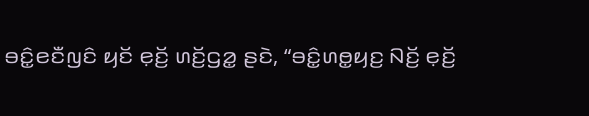ꤋꤢꤨ꤭ꤕꤢꤪꤜꤢꤨ ꤟꤢꤩ ꤕ꤫ꤢꤩ꤬ ꤛꤢꤩ꤬ꤞꤤ꤭ ꤔꤢꤧ, “ꤋꤢꤨ꤭ꤛꤥ꤭ꤟꤢ꤬ ꤡꤢꤩ꤬ ꤕ꤫ꤢꤩ꤬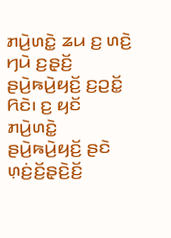ꤊꤣꤧ꤬ꤛꤢꤧ꤭ ꤘꤣ ꤢ꤬ ꤛꤢꤧ꤬ ꤚꤣꤧ ꤢ꤬ꤔ꤫ꤢꤩ꤬ ꤔꤣꤧ꤬ꤒꤣꤧ꤬ꤟꤢꤩ꤬ ꤢ꤬ꤑꤢꤩ꤭ ꤖꤢꤧ꤯ ꤢ꤬ ꤟꤢꤩ ꤊꤣꤧ꤬ꤛꤢꤧ꤭ ꤔꤣꤧ꤬ꤒꤣꤧ꤬ꤟꤢꤩ꤬ ꤔꤢꤧ ꤛ꤫ꤢꤦ꤬ꤢꤩ꤬ꤔ꤫ꤢꤧ꤬ꤢꤩ꤬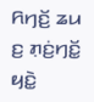ꤖꤚꤢꤩ꤬ ꤘꤣ ꤢ꤬ ꤊ꤫ꤢꤦ꤬ꤚꤢꤩ꤭ ꤟꤢꤧ꤭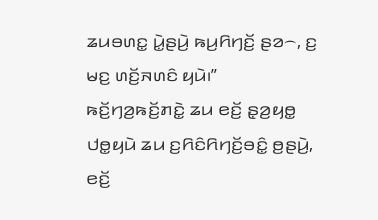ꤘꤣꤋꤛꤢ꤭ ꤣꤧ꤭ꤔꤣꤧ꤬ ꤒꤣ꤬ꤖꤚꤢꤩ꤬ ꤔꤤ꤮, ꤢ꤬ ꤗꤢ꤬ ꤛꤢꤩ꤬ꤏꤛꤢꤨ ꤟꤣꤧ꤯”
ꤒꤢꤩ꤬ꤚꤤ꤬ꤒꤢꤩ꤬ꤊꤢꤧ꤭ ꤘꤣ ꤕꤢꤩ꤬ ꤔ꤫ꤤ꤬ꤟꤥ꤭ ꤓꤥ꤭ꤟꤣꤧ ꤘꤣ ꤢ꤬ꤖꤢꤨꤖꤚꤢꤩ꤬ꤋꤢꤨ꤭ ꤥ꤬ꤔꤣꤧ꤬, ꤕꤢꤩ꤬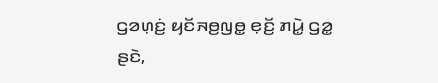ꤞꤤꤛ꤫ꤢꤦ꤬ ꤟꤢꤩꤏꤥ꤬ꤜꤥ꤭ ꤕ꤫ꤢꤩ꤬ ꤊꤣꤧ꤭ ꤞꤤ꤭ ꤔꤢꤧ,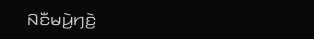ꤡꤢꤪꤗꤣꤧ꤬ꤚꤢꤧ꤬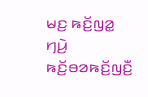ꤗꤢ꤬ ꤒꤢꤩ꤬ꤜꤤ꤭ ꤚꤣꤧ꤬ ꤒꤢꤩ꤬ꤋꤤꤒꤢꤩ꤬ꤜꤢꤪ꤬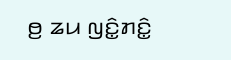ꤥ꤬ ꤘꤣ ꤜꤢꤨ꤭ꤊꤢꤨ꤭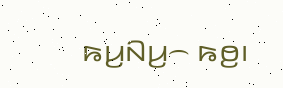ꤒꤣ꤬ꤡꤣ꤬꤮ ꤒꤥ꤬꤯